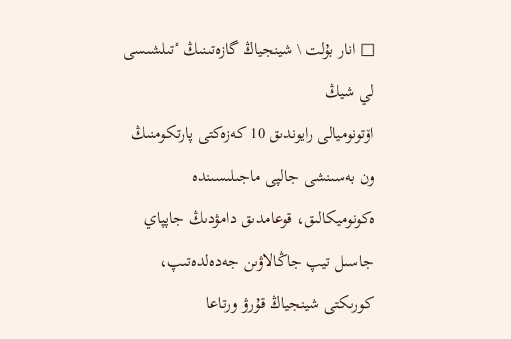□ انار بۇلت \ شينجياڭ گازەتىنىڭ ٴتىلشىسى لي شيڭ
اۆتونوميالى رايوندىق 10 كەزەكتى پارتكومنىڭ ون بەسىنشى جالپى ماجىلىسىندە ەكونوميكالىق، قوعامدىق دامۋدىڭ جاپپاي جاسىل تيپ جاڭالاۋىن جەدەلدەتىپ، كورىكتى شينجياڭ قۇرۋ ورتاعا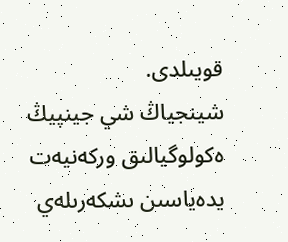قويىلدى.
شينجياڭ شي جينپيڭ ەكولوگيالىق وركەنيەت يدەياسىن ىشكەرىلەي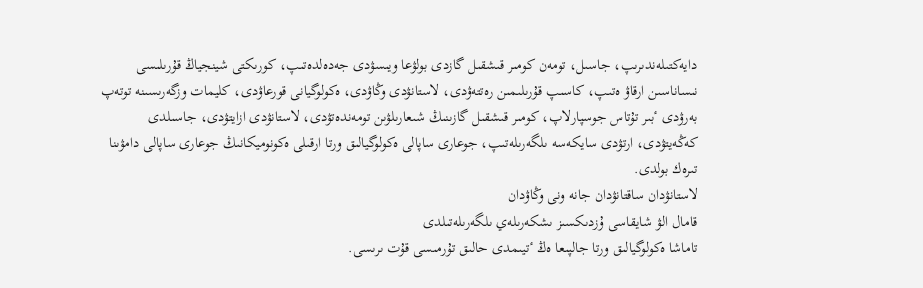دايەكتىلەندىرىپ، جاسىل، تومەن كومىر قىشقىل گازدى بولۋعا ويىسۋدى جەدەلدەتىپ، كورىكتى شينجياڭ قۇرىلىسى نىساناسىن ارقاۋ ەتىپ، كاسىپ قۇرىلىمىن رەتتەۋدى، لاستانۋدى وڭاۋدى، ەكولوگيانى قورعاۋدى، كليمات وزگەرىسىنە توتەپ بەرۋدى ٴبىر تۇتاس جوسپارلاپ، كومىر قىشقىل گازىنىڭ شىعارىلۋىن تومەندەتۋدى، لاستانۋدى ازايتۋدى، جاسىلدى كەڭەيتۋدى، ارتۋدى سايكەسە ىلگەرىلەتىپ، جوعارى ساپالى ەكولوگيالىق ورتا ارقىلى ەكونوميكانىڭ جوعارى ساپالى دامۋىنا تىرەك بولدى.
لاستانۋدان ساقتانۋدان جانە ونى وڭاۋدان
قامال الۋ شايقاسى ۇزدىكسىز ىشكەرىلەي ىلگەرىلەتىلدى
تاماشا ەكولوگيالىق ورتا جالپىعا ەڭ ٴتيىمدى حالىق تۇرمىسى قۇت ىرىسى.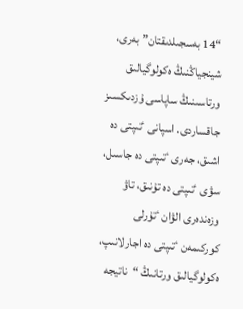“14 بەسجىلدىقتان” بەرى، شينجياڭنىڭ ەكولوگيالىق ورتاسىنىڭ ساپاسى ۇزدىكسىز جاقساردى. اسپانى ٴتىپتى دە اشىق، جەرى ٴتىپتى دە جاسىل، سۋى ٴتىپتى دە تۇنىق، تاۋ وزەندەرى الۋان ٴتۇرلى كوركىمەن ٴتىپتى دە اجارلانىپ، ەكولوگيالىق ورتانىڭ “ناتيجە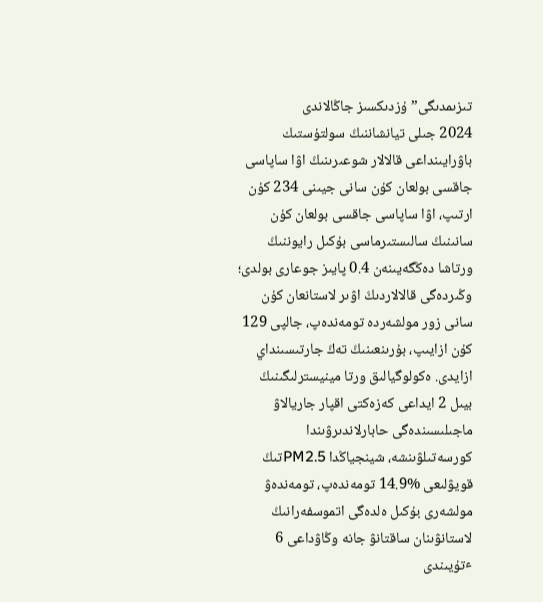تىزىمدىگى” ۇزدىكسىز جاڭالاندى
2024 جىلى تيانشاننىڭ سولتۇستىك باۋرايىنداعى قالالار شوعىرىنىڭ اۋا ساپاسى جاقسى بولعان كۇن سانى جيىنى 234 كۇن ارتىپ، اۋا ساپاسى جاقسى بولعان كۇن سانىنىڭ سالىستىرماسى بۇكىل رايوننىڭ ورتاشا دەڭگەيىنەن 0.4 پايىز جوعارى بولدى؛ وڭىردەگى قالالاردىڭ اۋىر لاستانعان كۇن سانى زور مولشەردە تومەندەپ، جالپى 129 كۇن ازايىپ، بۇرىنعىنىڭ تەڭ جارتىسىنداي ازايدى. ەكولوگيالىق ورتا مينيسترلىگىنىڭ بيىل 2 ايداعى كەزەكتى اقپار جاريالاۋ ماجىلىسىندەگى حابارلاندىرۋىندا كورسەتىلۋىنشە، شينجياڭدا PM2.5تىڭ قويۋلىعى %14.9 تومەندەپ، تومەندەۋ مولشەرى بۇكىل ەلدەگى اتموسفەرانىڭ لاستانۋىنان ساقتانۋ جانە وڭاۋداعى 6 ٴتۇيىندى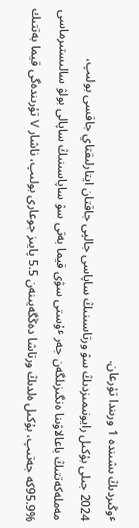ٴوڭىردىڭ ىشىندە 1 ورىندا تۇرعان.
2024 جىلى بۇكىل رايونىمىزدىڭ سۋ ورتاسىنىڭ ساپاسى جالپى جاقتان ايتارلىقتاي جاقسى بولىپ، مەملەكەتتىڭ باعالاۋىنا ەنگىزىلگەن جەر ٴۇستى سۋى قيما بەتى سۋ ساپاسىنىڭ ساپالى بولۋ سالىستىرماسى %95.9كە جەتىپ، بۇكىل ەلدىڭ ورتاشا دەڭگەيىنەن 5.5 پايىز جوعارى بولىپ، ناشار V تۇرىندەگى قيما بەتتىك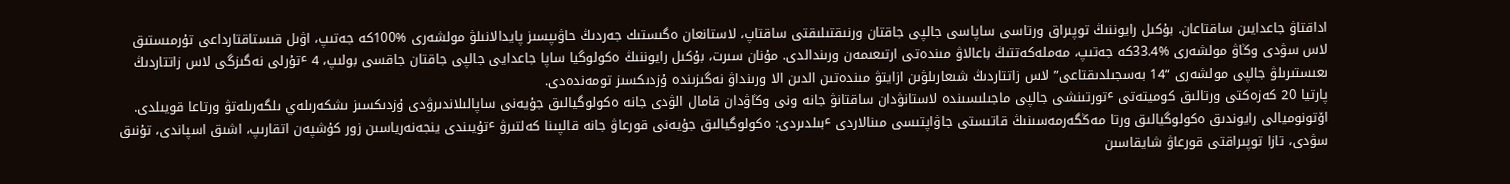اداقتاۋ جاعدايىن ساقتاعان. بۇكىل رايوننىڭ توپىراق ورتاسى ساپاسى جالپى جاقتان ورنىقتىلىقتى ساقتاپ، لاستانعان ەگىستىك جەردىڭ حاۋىپسىز پايدالانىلۋ مولشەرى %100كە جەتىپ، اۋىل قىستاقتارداعى تۇرمىستىق لاس سۋدى وڭاۋ مولشەرى %33.4كە جەتىپ، مەملەكەتتىڭ باعالاۋ مىندەتى ارتىعىمەن ورىندالدى. مۇنان سىرت، بۇكىل رايوننىڭ ەكولوگيا ساپا جاعدايى جالپى جاقتان جاقسى بولىپ، 4 ٴتۇرلى نەگىزگى لاس زاتتاردىڭ ىعىستىرىلۋ جالپى مولشەرى “14 بەسجىلدىقتاعى” لاس زاتتاردىڭ شىعارىلۋىن ازايتۋ مىندەتىن الدىن الا ورىنداۋ نەگىزىندە ۇزدىكسىز تومەندەدى.
پارتيا 20 كەزەكتى ورتالىق كوميتەتى ٴتورتىنشى جالپى ماجىلىسىندە لاستانۋدان ساقتانۋ جانە ونى وڭاۋدان قامال الۋدى جانە ەكولوگيالىق جۇيەنى ساپالىلاندىرۋدى ۇزدىكسىز ىشكەرىلەي ىلگەرىلەتۋ ورتاعا قويىلدى.
اۆتونوميالى رايوندىق ەكولوگيالىق ورتا مەڭگەرمەسىنىڭ قاتىستى جاۋاپتىسى مىنالاردى ٴبىلدىردى: ەكولوگيالىق جۇيەنى قورعاۋ جانە قالپىنا كەلتىرۋ ٴتۇيىندى ينجەنەرياسىن زور كۇشپەن اتقارىپ، اشىق اسپاندى، تۇنىق سۋدى، تازا توپىراقتى قورعاۋ شايقاسىن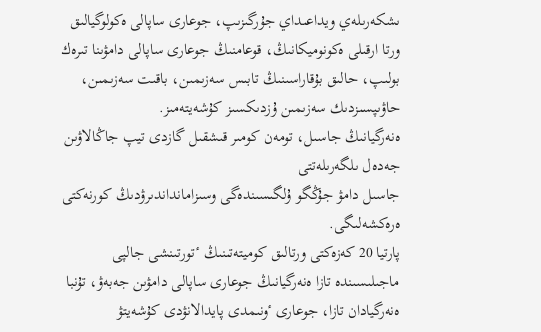ىشكەرىلەي ويداعىداي جۇرگىزىپ، جوعارى ساپالى ەكولوگيالىق ورتا ارقىلى ەكونوميكانىڭ، قوعامنىڭ جوعارى ساپالى دامۋىنا تىرەك بولىپ، حالىق بۇقاراسىنىڭ تابىس سەزىمىن، باقىت سەزىمىن، حاۋىپسىزدىك سەزىمىن ۇزدىكسىز كۇشەيتەمىز.
ەنەرگيانىڭ جاسىل، تومەن كومىر قىشقىل گازدى تيپ جاڭالاۋىن جەدەل ىلگەرىلەتتى
جاسىل دامۋ جۇڭگو ۇلگىسىندەگى وسىزامانداندىرۋدىڭ كورنەكتى ەرەكشەلىگى.
پارتيا 20 كەزەكتى ورتالىق كوميتەتىنىڭ ٴتورتىنشى جالپى ماجىلىسىندە تازا ەنەرگيانىڭ جوعارى ساپالى دامۋىن جەبەۋ، تۇنبا ەنەرگيادان تازا، جوعارى ٴونىمدى پايدالانۋدى كۇشەيتۋ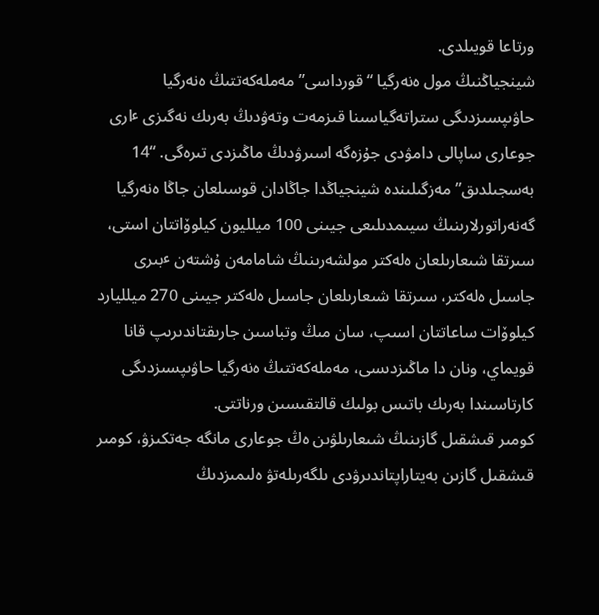ورتاعا قويىلدى.
شينجياڭنىڭ مول ەنەرگيا “قورداسى” مەملەكەتتىڭ ەنەرگيا حاۋىپسىزدىگى ستراتەگياسىنا قىزمەت وتەۋدىڭ بەرىك نەگىزى ٴارى جوعارى ساپالى دامۋدى جۇزەگە اسىرۋدىڭ ماڭىزدى تىرەگى. “14 بەسجىلدىق” مەزگىلىندە شينجياڭدا جاڭادان قوسىلعان جاڭا ەنەرگيا گەنەراتورلارىنىڭ سيىمدىلىعى جيىنى 100 ميلليون كيلوۆاتتان استى، سىرتقا شىعارىلعان ەلەكتر مولشەرىنىڭ شامامەن ۇشتەن ٴبىرى جاسىل ەلەكتر، سىرتقا شىعارىلعان جاسىل ەلەكتر جيىنى 270 ميلليارد كيلوۆات ساعاتتان اسىپ، سان مىڭ وتباسىن جارىقتاندىرىپ قانا قويماي، ونان دا ماڭىزدىسى، مەملەكەتتىڭ ەنەرگيا حاۋىپسىزدىگى كارتاسىندا بەرىك باتىس بولىك قالتقىسىن ورناتتى.
كومىر قىشقىل گازىنىڭ شىعارىلۋىن ەڭ جوعارى مانگە جەتكىزۋ، كومىر قىشقىل گازىن بەيتاراپتاندىرۋدى ىلگەرىلەتۋ ەلىمىزدىڭ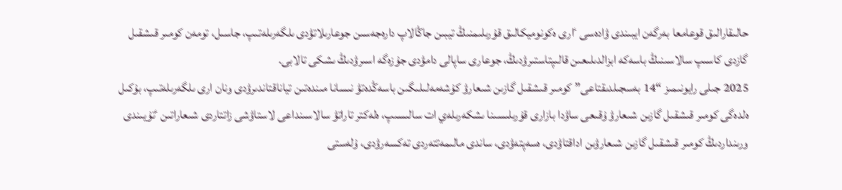حالىقارالىق قوعامعا بەرگەن ايبىندى ۋادەسى ٴارى ەكونوميكالىق قۇرىلىمنىڭ تيبىن جاڭالاپ دارەجەسىن جوعارىلاتۋدى ىلگەرىلەتىپ، جاسىل، تومەن كومىر قىشقىل گازدى كاسىپ سالاسىنىڭ باسەكە ابزالدىلىعىن قالىپتاستىرۋدىڭ، جوعارى ساپالى دامۋدى جۇزەگە اسىرۋدىڭ ىشكى تالابى.
2025 جىلى رايونىمىز “14 بەسجىلدىقتاعى” كومىر قىشقىل گازىن شىعارۋ كۇشەمەلىلىگىن باسەڭدەتۋ نىسانا مىندەتىن تياناقتاندىرۋدى ونان ارى ىلگەرىلەتىپ، بۇكىل ەلدەگى كومىر قىشقىل گازىن شىعارۋ ۇقىعى ساۋدا بازارى قۇرىلىسىنا ىشكەرىلەي ات سالىسىپ، ەلەكتر تاراتۋ سالاسىنداعى لاستاۋشى زاتتاردى شىعاراتىن ٴتۇيىندى ورىنداردىڭ كومىر قىشقىل گازىن شىعارۋىن اداقتاۋدى، ەسەپتەۋدى، ساندى مالىمەتتەردى تەكسەرۋدى، ۇلەستى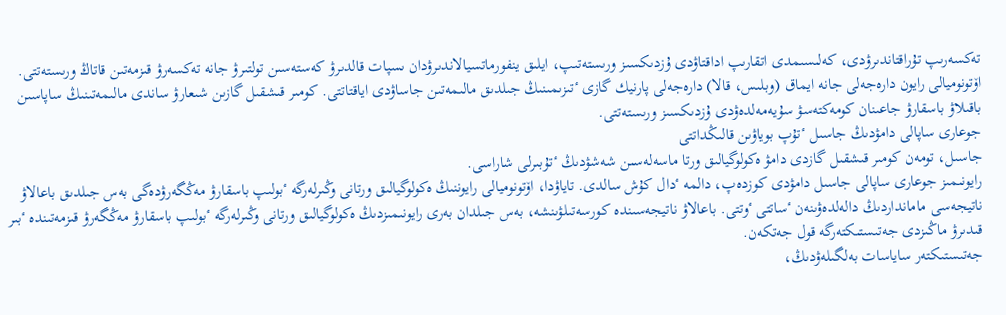تەكسەرىپ تۇراقتاندىرۋدى، كەلىسىمدى اتقارىپ اداقتاۋدى ۇزدىكسىز ورىستەتىپ، ايلىق ينفورماتسيالاندىرۋدان ىسپات قالدىرۋ كەستەسىن تولتىرۋ جانە تەكسەرۋ قىزمەتىن قاتاڭ ورىستەتتى. اۆتونوميالى رايون دارەجەلى جانە ايماق (وبلىس، قالا) دارەجەلى پارنيك گازى ٴتىزىمىنىڭ جىلدىق مالىمەتىن جاساۋدى اياقتاتتى. كومىر قىشقىل گازىن شىعارۋ ساندى مالىمەتىنىڭ ساپاسىن باقىلاۋ باسقارۋ جاعىنان كومەكتەسۋ سۇيەمەلدەۋدى ۇزدىكسىز ورىستەتتى.
جوعارى ساپالى دامۋدىڭ جاسىل ٴتۇپ بوياۋىن قالىڭداتتى
جاسىل، تومەن كومىر قىشقىل گازدى دامۋ ەكولوگيالىق ورتا ماسەلەسىن شەشۋدىڭ ٴتۇبىرلى شاراسى.
رايونىمىز جوعارى ساپالى جاسىل دامۋدى كوزدەپ، دالمە ٴدال كۇش سالدى. تاياۋدا، اۆتونوميالى رايوننىڭ ەكولوگيالىق ورتانى وڭىرلەرگە ٴبولىپ باسقارۋ مەڭگەرۋدەگى بەس جىلدىق باعالاۋ ناتيجەسى مامانداردىڭ دالەلدەۋىنەن ٴساتتى ٴوتتى. باعالاۋ ناتيجەسىندە كورسەتىلۋىنشە، بەس جىلدان بەرى رايونىمىزدىڭ ەكولوگيالىق ورتانى وڭىرلەرگە ٴبولىپ باسقارۋ مەڭگەرۋ قىزمەتىندە ٴبىر قىدىرۋ ماڭىزدى جەتىستىكتەرگە قول جەتكەن.
جەتىستىكتەر ساياسات بەلگىلەۋدىڭ،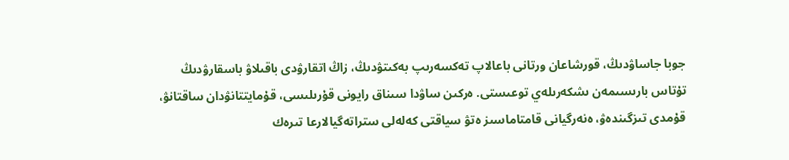جوبا جاساۋدىڭ، قورشاعان ورتانى باعالاپ تەكسەرىپ بەكىتۋدىڭ، زاڭ اتقارۋدى باقىلاۋ باسقارۋدىڭ تۇتاس بارىسىمەن ىشكەرىلەي توعىستى. ەركىن ساۋدا سىناق رايونى قۇرىلىسى، قۇمايتتانۋدان ساقتانۋ، قۇمدى تىزگىندەۋ، ەنەرگيانى قامتاماسىز ەتۋ سياقتى كەلەلى ستراتەگيالارعا تىرەك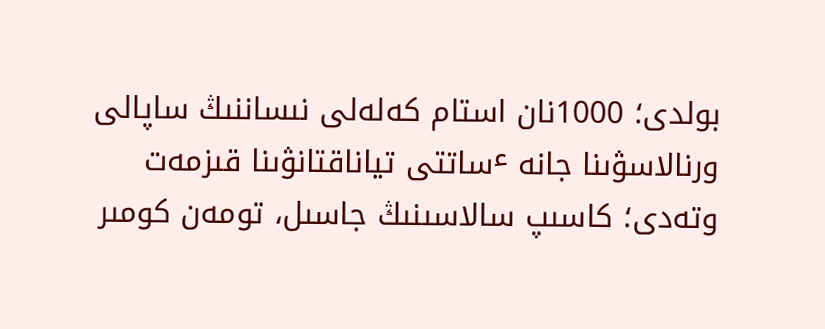بولدى؛ 1000نان استام كەلەلى نىساننىڭ ساپالى ورنالاسۋىنا جانە ٴساتتى تياناقتانۋىنا قىزمەت وتەدى؛ كاسىپ سالاسىنىڭ جاسىل، تومەن كومىر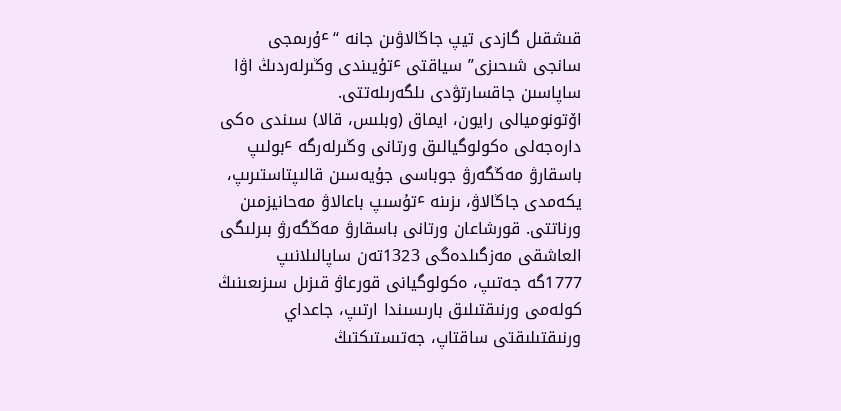قىشقىل گازدى تيپ جاڭالاۋىن جانە “ٴۇرىمجى سانجى شىحىزى” سياقتى ٴتۇيىندى وڭىرلەردىڭ اۋا ساپاسىن جاقسارتۋدى ىلگەرىلەتتى.
اۆتونوميالى رايون، ايماق (وبلىس، قالا) سىندى ەكى دارەجەلى ەكولوگيالىق ورتانى وڭىرلەرگە ٴبولىپ باسقارۋ مەڭگەرۋ جوباسى جۇيەسىن قالىپتاستىرىپ، يكەمدى جاڭالاۋ، ىزىنە ٴتۇسىپ باعالاۋ مەحانيزمىن ورناتتى. قورشاعان ورتانى باسقارۋ مەڭگەرۋ بىرلىگى العاشقى مەزگىلدەگى 1323تەن ساپالىلانىپ 1777گە جەتىپ، ەكولوگيانى قورعاۋ قىزىل سىزىعىنىڭ كولەمى ورنىقتىلىق بارىسىندا ارتىپ، جاعداي ورنىقتىلىقتى ساقتاپ، جەتىستىكتىڭ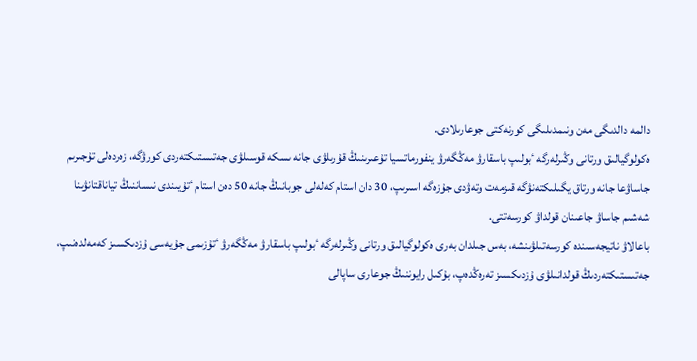دالمە دالدىگى مەن ونىمدىلىگى كورنەكتى جوعارىلادى.
ەكولوگيالىق ورتانى وڭىرلەرگە ٴبولىپ باسقارۋ مەڭگەرۋ ينفورماتسيا تۇعىرىنىڭ قۇرىلۋى جانە ىسكە قوسىلۋى جەتىستىكتەردى كورۋگە، زەردەلى تۇجىرىم جاساۋعا جانە ورتاق يگىلىكتەنۋگە قىزمەت وتەۋدى جۇزەگە اسىرىپ، 30 دان استام كەلەلى جوبانىڭ جانە 50 دەن استام ٴتۇيىندى نىساننىڭ تياناقتانۋىنا شەشىم جاساۋ جاعىنان قولداۋ كورسەتتى.
باعالاۋ ناتيجەسىندە كورسەتىلۋىنشە، بەس جىلدان بەرى ەكولوگيالىق ورتانى وڭىرلەرگە ٴبولىپ باسقارۋ مەڭگەرۋ ٴتۇزىمى جۇيەسى ۇزدىكسىز كەمەلدەنىپ، جەتىستىكتەردىڭ قولدانىلۋى ۇزدىكسىز تەرەڭدەپ، بۇكىل رايوننىڭ جوعارى ساپالى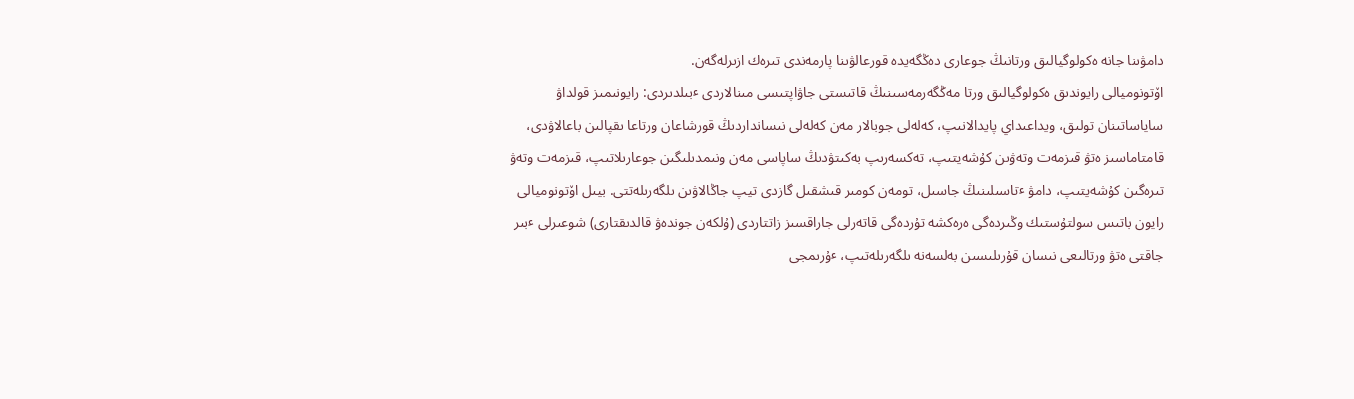دامۋىنا جانە ەكولوگيالىق ورتانىڭ جوعارى دەڭگەيدە قورعالۋىنا پارمەندى تىرەك ازىرلەگەن.
اۆتونوميالى رايوندىق ەكولوگيالىق ورتا مەڭگەرمەسىنىڭ قاتىستى جاۋاپتىسى مىنالاردى ٴبىلدىردى: رايونىمىز قولداۋ ساياساتىنان تولىق، ويداعىداي پايدالانىپ، كەلەلى جوبالار مەن كەلەلى نىسانداردىڭ قورشاعان ورتاعا ىقپالىن باعالاۋدى، قامتاماسىز ەتۋ قىزمەت وتەۋىن كۇشەيتىپ، تەكسەرىپ بەكىتۋدىڭ ساپاسى مەن ونىمدىلىگىن جوعارىلاتىپ، قىزمەت وتەۋ تىرەگىن كۇشەيتىپ، دامۋ ٴتاسىلىنىڭ جاسىل، تومەن كومىر قىشقىل گازدى تيپ جاڭالاۋىن ىلگەرىلەتتى. بيىل اۆتونوميالى رايون باتىس سولتۇستىك وڭىردەگى ەرەكشە تۇردەگى قاتەرلى جاراقسىز زاتتاردى (ۇلكەن جوندەۋ قالدىقتارى) شوعىرلى ٴبىر جاقتى ەتۋ ورتالىعى نىسان قۇرىلىسىن بەلسەنە ىلگەرىلەتىپ، ٴۇرىمجى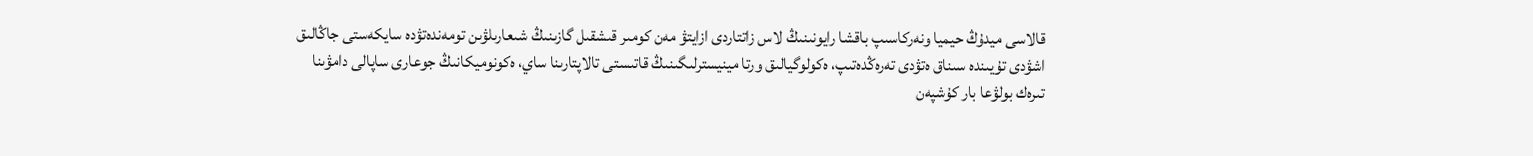قالاسى ميدۇڭ حيميا ونەركاسىپ باقشا رايونىنىڭ لاس زاتتاردى ازايتۋ مەن كومىر قىشقىل گازىنىڭ شىعارىلۋىن تومەندەتۋدە سايكەستى جاڭالىق اشۋدى تۇيىندە سىناق ەتۋدى تەرەڭدەتىپ، ەكولوگيالىق ورتا مينيسترلىگىنىڭ قاتىستى تالاپتارىنا ساي، ەكونوميكانىڭ جوعارى ساپالى دامۋىنا تىرەك بولۋعا بار كۇشپەن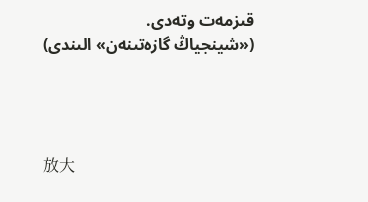قىزمەت وتەدى.
(«شينجياڭ گازەتىنەن» الىندى)




放大